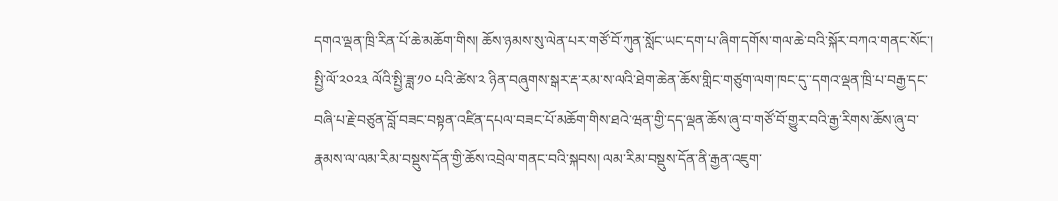དགའ་ལྡན་ཁྲི་རིན་པོ་ཆེ་མཆོག་གིས། ཆོས་ཉམས་སུ་ལེན་པར་གཙོ་བོ་ཀུན་སློང་ཡང་དག་པ་ཞིག་དགོས་གལ་ཆེ་བའི་སྐོར་བཀའ་གནང་སོང་།
སྤྱི་ལོ་༢༠༢༣ ལོའི་སྤྱི་ཟླ་༡༠ པའི་ཚེས་༢ ཉིན་བཞུགས་སྒར་རྡ་རམ་ས་ལའི་ཐེག་ཆེན་ཆོས་གླིང་གཙུག་ལག་ཁང་དུ་་དགའ་ལྡན་ཁྲི་པ་བརྒྱ་དང་བཞི་པ་རྗེ་བཙུན་བློ་བཟང་བསྟན་འཛིན་དཔལ་བཟང་པོ་མཆོག་གིས་ཐའེ་ཝན་གྱི་དད་ལྡན་ཆོས་ཞུ་བ་གཙོ་བོ་གྱུར་བའི་རྒྱ་རིགས་ཆོས་ཞུ་བ་རྣམས་ལ་ལམ་རིམ་བསྡུས་དོན་གྱི་ཆོས་འབྲེལ་གནང་བའི་སྐབས། ལམ་རིམ་བསྡུས་དོན་ནི་རྒྱན་འཇུག་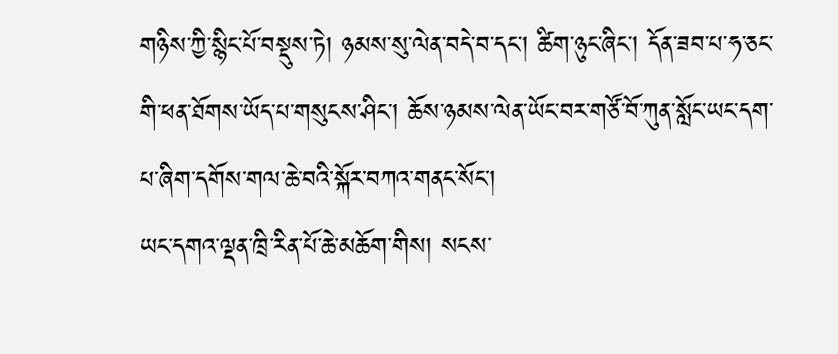གཉིས་ཀྱི་སྙིང་པོ་བསྡུས་ཏེ། ཉམས་སུ་ལེན་བདེ་བ་དང་། ཚིག་ཉུང་ཞིང་། དོན་ཟབ་པ་ཧ་ཅང་གི་ཕན་ཐོགས་ཡོད་པ་གསུངས་ཤིང་། ཆོས་ཉམས་ལེན་ཡོང་བར་གཙོ་བོ་ཀུན་སློང་ཡང་དག་པ་ཞིག་དགོས་གལ་ཆེ་བའི་སྐོར་བཀའ་གནང་སོང་།
ཡང་དགའ་ལྡན་ཁྲི་རིན་པོ་ཆེ་མཆོག་གིས། སངས་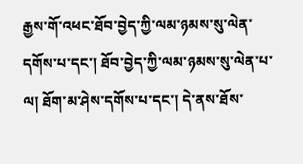རྒྱས་གོ་འཕང་ཐོབ་བྱེད་ཀྱི་ལམ་ཉམས་སུ་ལེན་དགོས་པ་དང་། ཐོབ་བྱེད་ཀྱི་ལམ་ཉམས་སུ་ལེན་པ་ལ། ཐོག་མ་ཤེས་དགོས་པ་དང་། དེ་ནས་ཐོས་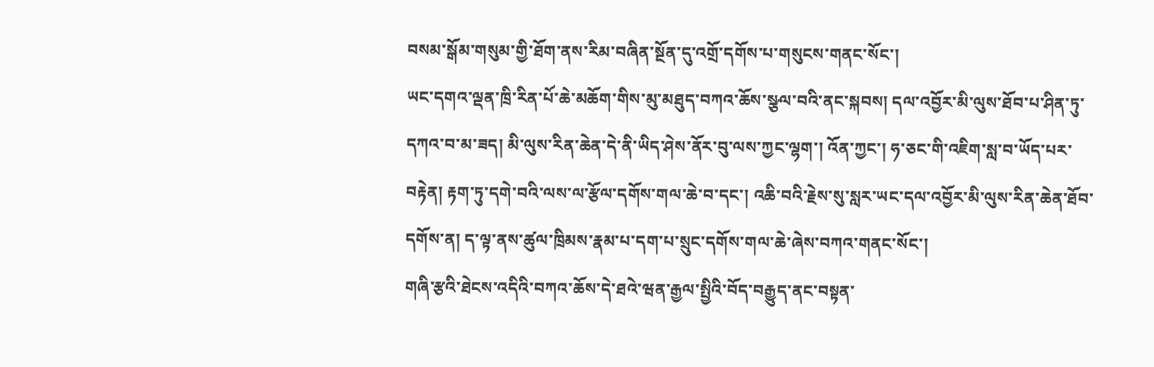བསམ་སྒོམ་གསུམ་གྱི་ཐོག་ནས་རིམ་བཞིན་སྔོན་དུ་འགྲོ་དགོས་པ་གསུངས་གནང་སོང་།
ཡང་དགའ་ལྡན་ཁྲི་རིན་པོ་ཆེ་མཆོག་གིས་མུ་མཐུད་བཀའ་ཆོས་སྩལ་བའི་ནང་སྐབས། དལ་འབྱོར་མི་ལུས་ཐོབ་པ་ཤིན་ཏུ་དཀའ་བ་མ་ཟད། མི་ལུས་རིན་ཆེན་དེ་ནི་ཡིད་ཤེས་ནོར་བུ་ལས་ཀྱང་ལྷག་། འོན་ཀྱང་། ཧ་ཅང་གི་འཇིག་སླ་བ་ཡོད་པར་བརྟེན། རྟག་ཏུ་དགེ་བའི་ལས་ལ་རྩོལ་དགོས་གལ་ཆེ་བ་དང་། འཆི་བའི་རྗེས་སུ་སླར་ཡང་དལ་འབྱོར་མི་ལུས་རིན་ཆེན་ཐོབ་དགོས་ན། ད་ལྟ་ནས་ཚུལ་ཁྲིམས་རྣམ་པ་དག་པ་སྲུང་དགོས་གལ་ཆེ་ཞེས་བཀའ་གནང་སོང་།
གཞི་རྩའི་ཐེངས་འདིའི་བཀའ་ཆོས་དེ་ཐའེ་ཝན་རྒྱལ་སྤྱིའི་བོད་བརྒྱུད་ནང་བསྟན་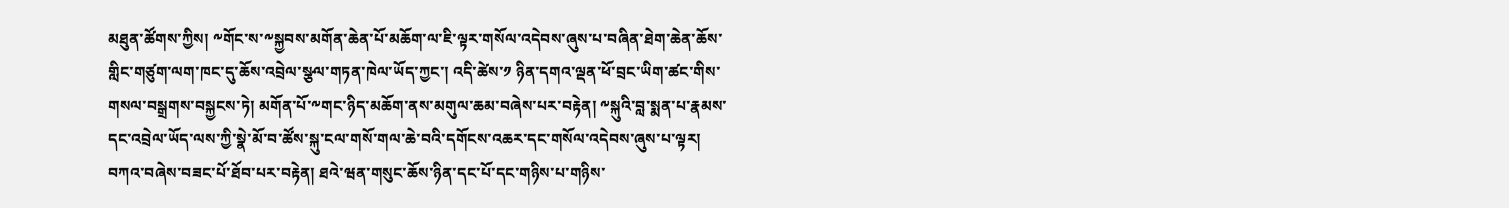མཐུན་ཚོགས་ཀྱིས། ༸གོང་ས་༸སྐྱབས་མགོན་ཆེན་པོ་མཆོག་ལ་ཇི་ལྟར་གསོལ་འདེབས་ཞུས་པ་བཞིན་ཐེག་ཆེན་ཆོས་གླིང་གཙུག་ལག་ཁང་དུ་ཆོས་འབྲེལ་སྩལ་གཏན་ཁེལ་ཡོད་ཀྱང་། འདི་ཚེས་༡ ཉིན་དགའ་ལྡན་ཕོ་བྲང་ཡིག་ཚང་གིས་གསལ་བསྒྲགས་བསྐྱངས་ཏེ། མགོན་པོ་༸གང་ཉིད་མཆོག་ནས་མགུལ་ཆམ་བཞེས་པར་བརྟེན། ༸སྐུའི་བླ་སྨན་པ་རྣམས་དང་འབྲེལ་ཡོད་ལས་ཀྱི་སྣེ་མོ་བ་ཚོས་སྐུ་ངལ་གསོ་གལ་ཆེ་བའི་དགོངས་འཆར་དང་གསོལ་འདེབས་ཞུས་པ་ལྟར། བཀའ་བཞེས་བཟང་པོ་ཐོབ་པར་བརྟེན། ཐའེ་ཝན་གསུང་ཆོས་ཉིན་དང་པོ་དང་གཉིས་པ་གཉིས་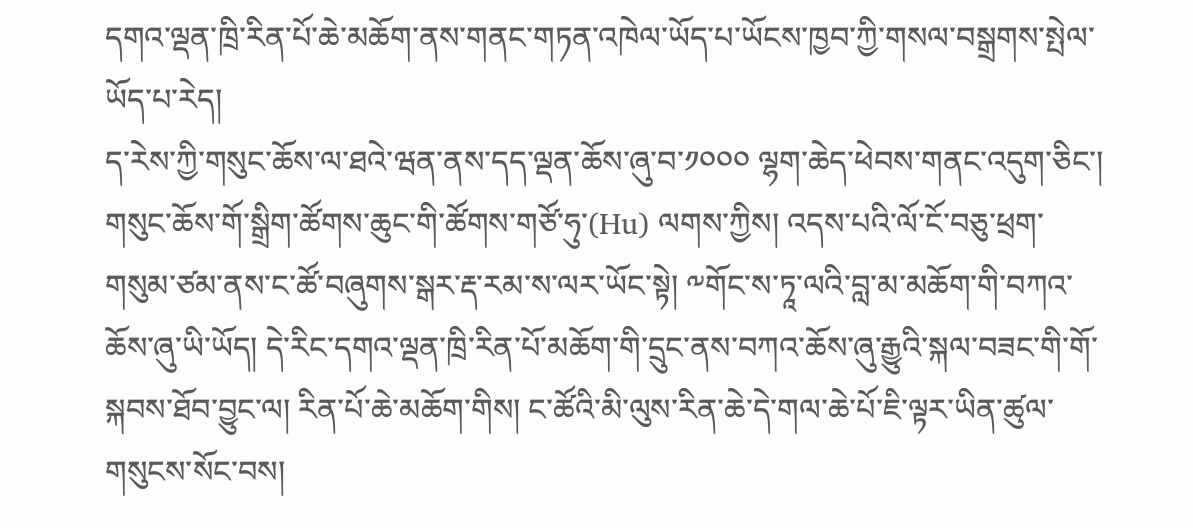དགའ་ལྡན་ཁྲི་རིན་པོ་ཆེ་མཆོག་ནས་གནང་གཏན་འཁེལ་ཡོད་པ་ཡོངས་ཁྱབ་ཀྱི་གསལ་བསྒྲགས་སྤེལ་ཡོད་པ་རེད།
ད་རེས་ཀྱི་གསུང་ཆོས་ལ་ཐའེ་ཝན་ནས་དད་ལྡན་ཆོས་ཞུ་བ་༡༠༠༠ ལྷག་ཆེད་ཕེབས་གནང་འདུག་ཅིང་། གསུང་ཆོས་གོ་སྒྲིག་ཚོགས་ཆུང་གི་ཚོགས་གཙོ་ཧུ་(Hu) ལགས་ཀྱིས། འདས་པའི་ལོ་ངོ་བཅུ་ཕྲག་གསུམ་ཙམ་ནས་ང་ཚོ་བཞུགས་སྒར་རྡ་རམ་ས་ལར་ཡོང་སྟེ། ༸གོང་ས་ཏཱ་ལའི་བླ་མ་མཆོག་གི་བཀའ་ཆོས་ཞུ་ཡི་ཡོད། དེ་རིང་དགའ་ལྡན་ཁྲི་རིན་པོ་མཆོག་གི་དྲུང་ནས་བཀའ་ཆོས་ཞུ་རྒྱུའི་སྐལ་བཟང་གི་གོ་སྐབས་ཐོབ་བྱུང་ལ། རིན་པོ་ཆེ་མཆོག་གིས། ང་ཚོའི་མི་ལུས་རིན་ཆེ་དེ་གལ་ཆེ་པོ་ཇི་ལྟར་ཡིན་ཚུལ་གསུངས་སོང་བས།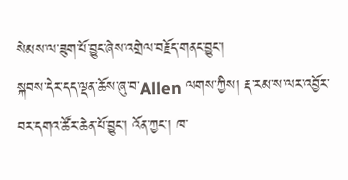སེམས་ལ་ཟུག་པོ་བྱུང་ཞེས་འགྲེལ་བརྗོད་གནང་བྱུང་།
སྐབས་དེར་དད་ལྡན་ཆོས་ཞུ་བ་Allen ལགས་ཀྱིས། རྡ་རམ་ས་ལར་འབྱོར་བར་དགའ་ཚོར་ཆེན་པོ་བྱུང་། འོན་ཀྱང་། ཁ་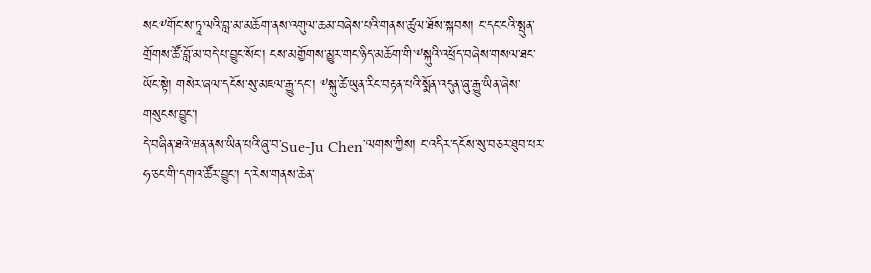སང༸གོང་ས་ཏཱ་ལའི་བླ་མ་མཆོག་ནས་འགུལ་ཆམ་བཞེས་པའི་གནས་ཚུལ་ཐོས་སྐབས། ང་དང་ངའི་སྤུན་གྲོགས་ཚོ་བློ་མ་བདེ་པ་བྱུང་སོང་། ངས་མགྱོགས་མྱུར་གང་ཉིད་མཆོག་གི་༸སྐུའི་འཕྲོད་བཞེས་གསལ་ཐང་ཡོང་སྟེ། གསེར་ཞལ་དངོས་སུ་མཇལ་རྒྱུ་དང་། ༸སྐུ་ཚེ་ཡུན་རིང་བརྟན་པའི་སྨོན་འདུན་ཞུ་རྒྱུ་ཡིན་ཞེས་གསུངས་བྱུང་།
དེ་བཞིན་ཐའེ་ཝན་ནས་ཡིན་པའི་ཞུ་བ་Sue-Ju Chen་ལགས་ཀྱིས། ང་འདིར་དངོས་སུ་བཅར་ཐུབ་པར་ཧ་ཅང་གི་དགའ་ཚོར་བྱུང་། ད་རེས་གནས་ཆེན་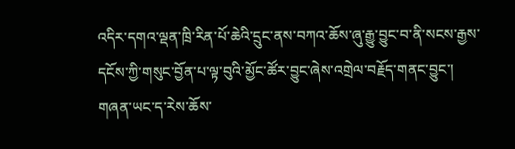འདིར་དགའ་ལྡན་ཁྲི་རིན་པོ་ཆེའི་དྲུང་ནས་བཀའ་ཆོས་ཞུ་རྒྱུ་བྱུང་བ་ནི་སངས་རྒྱས་དངོས་ཀྱི་གསུང་བྱོན་པ་ལྟ་བུའི་མྱོང་ཚོར་བྱུང་ཞེས་འགྲེལ་བརྗོད་གནང་བྱུང་།
གཞན་ཡང་ད་རེས་ཆོས་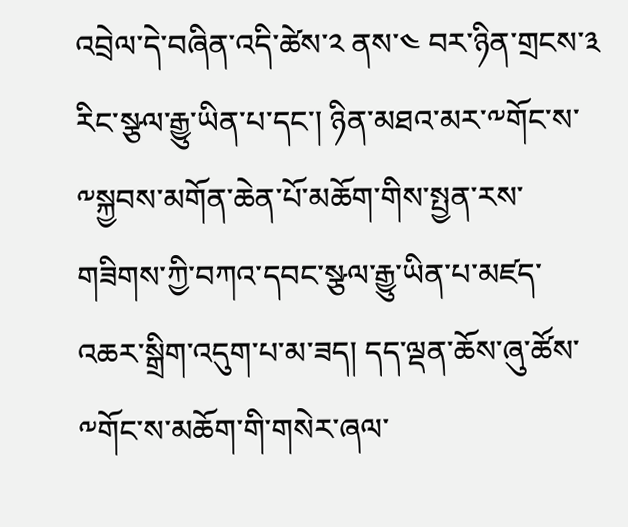འབྲེལ་དེ་བཞིན་འདི་ཚེས་༢ ནས་༤ བར་ཉིན་གྲངས་༣ རིང་སྩལ་རྒྱུ་ཡིན་པ་དང་། ཉིན་མཐའ་མར་༸གོང་ས་༸སྐྱབས་མགོན་ཆེན་པོ་མཆོག་གིས་སྤྱན་རས་གཟིགས་ཀྱི་བཀའ་དབང་སྩལ་རྒྱུ་ཡིན་པ་མཛད་འཆར་སྒྲིག་འདུག་པ་མ་ཟད། དད་ལྡན་ཆོས་ཞུ་ཚོས་༸གོང་ས་མཆོག་གི་གསེར་ཞལ་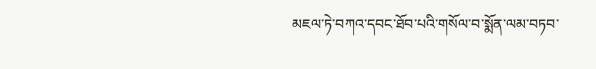མཇལ་ཏེ་བཀའ་དབང་ཐོབ་པའི་གསོལ་བ་སྨོན་ལམ་བཏབ་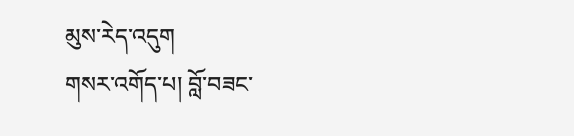མུས་རེད་འདུག
གསར་འགོད་པ། བློ་བཟང་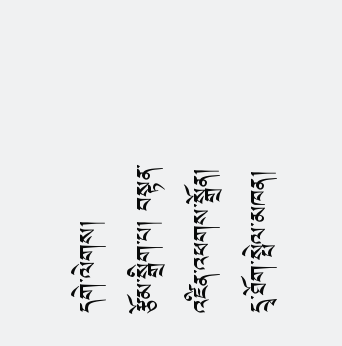དགེ་ལེགས།
རྩོམ་སྒྲིག་པ། བསྟན་འཛིན་འཕགས་སྒྲོན།
དྲྭ་ཐོག་སྤེལ་མཁན།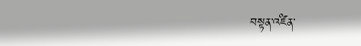བསྟན་འཛིན་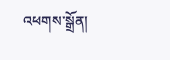འཕགས་སྒྲོན།